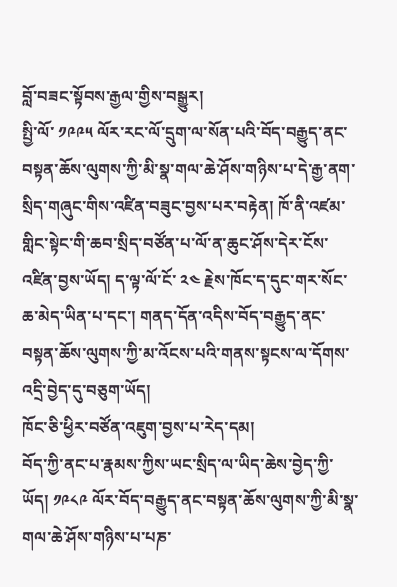བློ་བཟང་སྟོབས་རྒྱལ་གྱིས་བསྒྱུར།
སྤྱི་ལོ་ ༡༩༩༥ ལོར་རང་ལོ་དྲུག་ལ་སོན་པའི་བོད་བརྒྱུད་ནང་བསྟན་ཆོས་ལུགས་ཀྱི་མི་སྣ་གལ་ཆེ་ཤོས་གཉིས་པ་དེ་རྒྱ་ནག་སྲིད་གཞུང་གིས་འཛིན་བཟུང་བྱས་པར་བརྟེན། ཁོ་ནི་འཛམ་གླིང་སྟེང་གི་ཆབ་སྲིད་བཙོན་པ་ལོ་ན་ཆུང་ཤོས་དེར་ངོས་འཛིན་བྱས་ཡོད། ད་ལྟ་ལོ་ངོ་ ༢༤ རྗེས་ཁོང་ད་དུང་གར་སོང་ཆ་མེད་ཡིན་པ་དང་། གནད་དོན་འདིས་བོད་བརྒྱུད་ནང་བསྟན་ཆོས་ལུགས་ཀྱི་མ་འོངས་པའི་གནས་སྟངས་ལ་དོགས་འདྲི་བྱེད་དུ་བཅུག་ཡོད།
ཁོང་ཅི་ཕྱིར་བཙོན་འཇུག་བྱས་པ་རེད་དམ།
བོད་ཀྱི་ནང་པ་རྣམས་ཀྱིས་ཡང་སྲིད་ལ་ཡིད་ཆེས་བྱེད་ཀྱི་ཡོད། ༡༩༨༩ ལོར་བོད་བརྒྱུད་ནང་བསྟན་ཆོས་ལུགས་ཀྱི་མི་སྣ་གལ་ཆེ་ཤོས་གཉིས་པ་པཎ་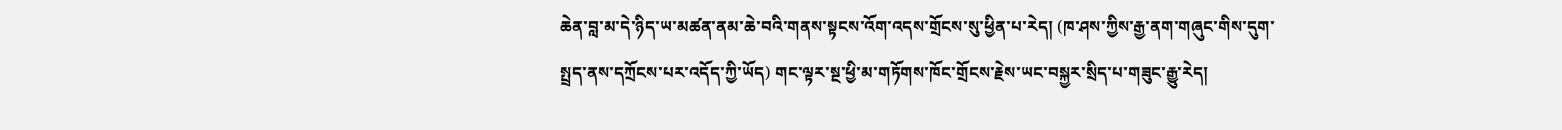ཆེན་བླ་མ་དེ་ཉིད་ཡ་མཚན་ནམ་ཆེ་བའི་གནས་སྟངས་འོག་འདས་གྲོངས་སུ་ཕྱིན་པ་རེད། (ཁ་ཤས་ཀྱིས་རྒྱ་ནག་གཞུང་གིས་དུག་སྤྲད་ནས་དཀྲོངས་པར་འདོད་ཀྱི་ཡོད) གང་ལྟར་སྔ་ཕྱི་མ་གཏོགས་ཁོང་གྲོངས་རྗེས་ཡང་བསྐྱར་སྲིད་པ་གཟུང་རྒྱུ་རེད།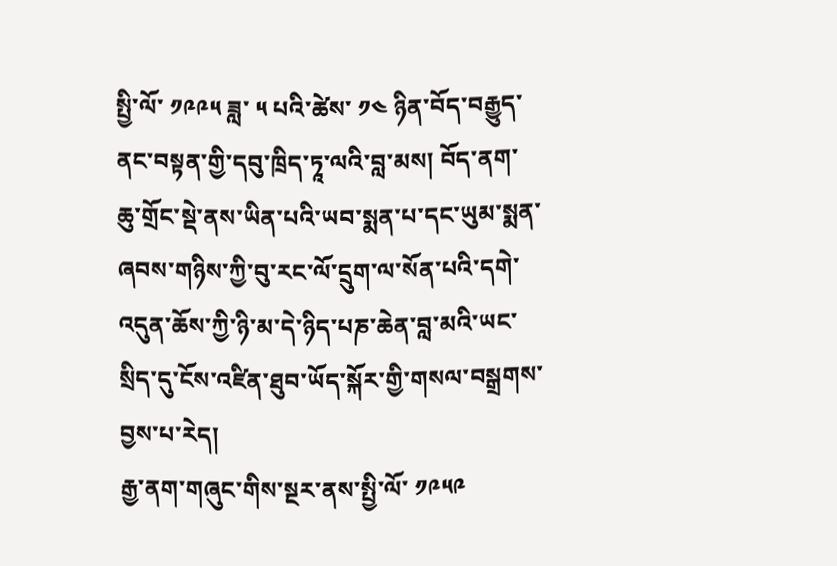སྤྱི་ལོ་ ༡༩༩༥ ཟླ་ ༥ པའི་ཚེས་ ༡༤ ཉིན་བོད་བརྒྱུད་ནང་བསྟན་གྱི་དབུ་ཁྲིད་ཏཱ་ལའི་བླ་མས། བོད་ནག་ཆུ་གྲོང་སྡེ་ནས་ཡིན་པའི་ཡབ་སྨན་པ་དང་ཡུམ་སྨན་ཞབས་གཉིས་ཀྱི་བུ་རང་ལོ་དྲུག་ལ་སོན་པའི་དགེ་འདུན་ཆོས་ཀྱི་ཉི་མ་དེ་ཉིད་པཎ་ཆེན་བླ་མའི་ཡང་སྲིད་དུ་ངོས་འཛིན་ཐུབ་ཡོད་སྐོར་གྱི་གསལ་བསྒྲགས་བྱས་པ་རེད།
རྒྱ་ནག་གཞུང་གིས་སྔར་ནས་སྤྱི་ལོ་ ༡༩༥༩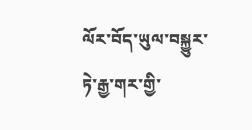ལོར་བོད་ཡུལ་བསྐྱུར་ཏེ་རྒྱ་གར་གྱི་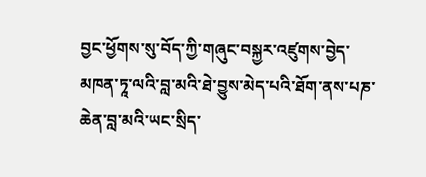བྱང་ཕྱོགས་སུ་བོད་ཀྱི་གཞུང་བསྐྱར་འཛུགས་བྱེད་མཁན་ཏཱ་ལའི་བླ་མའི་ཐེ་བྱུས་མེད་པའི་ཐོག་ནས་པཎ་ཆེན་བླ་མའི་ཡང་སྲིད་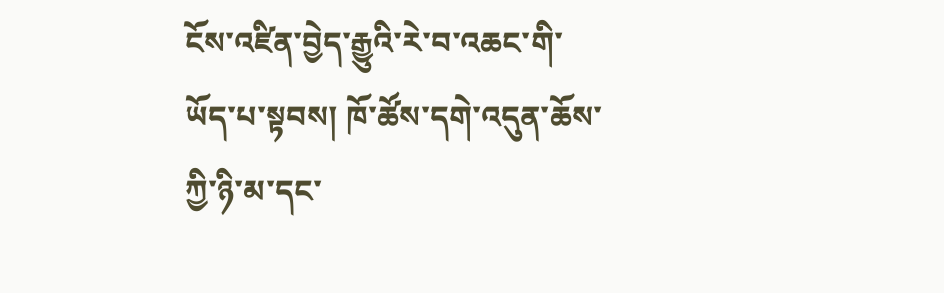ངོས་འཛིན་བྱེད་རྒྱུའི་རེ་བ་འཆང་གི་ཡོད་པ་སྟབས། ཁོ་ཚོས་དགེ་འདུན་ཆོས་ཀྱི་ཉི་མ་དང་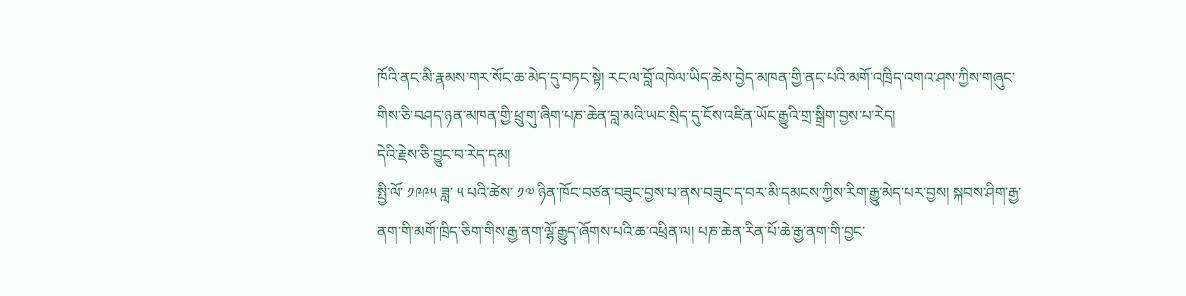ཁོའི་ནང་མི་རྣམས་གར་སོང་ཆ་མེད་དུ་བཏང་སྟེ། རང་ལ་བློ་འཁེལ་ཡིད་ཆེས་བྱེད་མཁན་གྱི་ནང་པའི་མགོ་འཁྲིད་འགའ་ཤས་ཀྱིས་གཞུང་གིས་ཅི་བཤད་ཉན་མཁན་གྱི་ཕྲུ་གུ་ཞིག་པཎ་ཆེན་བླ་མའི་ཡང་སྲིད་དུ་ངོས་འཛིན་ཡོང་རྒྱུའི་གྲ་སྒྲིག་བྱས་པ་རེད།
དེའི་རྗེས་ཅི་བྱུང་བ་རེད་དམ།
སྤྱི་ལོ་ ༡༩༩༥ ཟླ་ ༥ པའི་ཚེས་ ༡༧ ཉིན་ཁོང་བཙན་བཟུང་བྱས་པ་ནས་བཟུང་ད་བར་མི་དམངས་ཀྱིས་རིག་རྒྱུ་མེད་པར་བྱས། སྐབས་ཤིག་རྒྱ་ནག་གི་མགོ་ཁྲིད་ཅིག་གིས་རྒྱ་ནག་ལྷོ་རྒྱུད་ཞོགས་པའི་ཆ་འཕྲིན་ལ། པཎ་ཆེན་རིན་པོ་ཆེ་རྒྱ་ནག་གི་བྱང་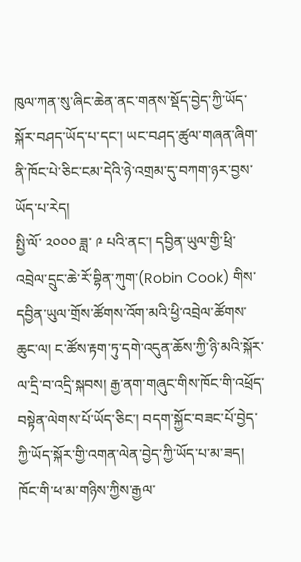ཁུལ་ཀན་སུ་ཞིང་ཆེན་ནང་གནས་སྡོད་བྱེད་ཀྱི་ཡོད་སྐོར་བཤད་ཡོད་པ་དང་། ཡང་བཤད་ཚུལ་གཞན་ཞིག་ནི་ཁོང་པེ་ཅིང་ངམ་དེའི་ཉེ་འགྲམ་དུ་བཀག་ཉར་བྱས་ཡོད་པ་རེད།
སྤྱི་ལོ་ ༢༠༠༠ ཟླ་ ༩ པའི་ནང་། དབྱིན་ཡུལ་གྱི་ཕྲི་འབྲེལ་དྲུང་ཆེ་རོ་བྷིན་ཀུག་(Robin Cook) གིས་དབྱིན་ཡུལ་གྲོས་ཚོགས་འོག་མའི་ཕྱི་འབྲེལ་ཚོགས་ཆུང་ལ། ང་ཚོས་རྟག་ཏུ་དགེ་འདུན་ཆོས་ཀྱི་ཉི་མའི་སྐོར་ལ་དྲི་བ་འདྲི་སྐབས། རྒྱ་ནག་གཞུང་གིས་ཁོང་གི་འཕྲོད་བསྟེན་ལེགས་པོ་ཡོད་ཅིང་། བདག་སྐྱོང་བཟང་པོ་བྱེད་ཀྱི་ཡོད་སྐོར་གྱི་འགན་ལེན་བྱེད་ཀྱི་ཡོད་པ་མ་ཟད། ཁོང་གི་ཕ་མ་གཉིས་ཀྱིས་རྒྱལ་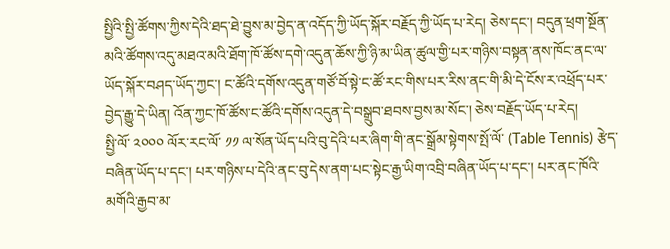སྤྱིའི་སྤྱི་ཚོགས་ཀྱིས་དེའི་ཐད་ཐེ་བྱུས་མ་བྱེད་ན་འདོད་ཀྱི་ཡོད་སྐོར་བརྗོད་ཀྱི་ཡོད་པ་རེད། ཅེས་དང་། བདུན་ཕྲག་སྔོན་མའི་ཚོགས་འདུ་མཐའ་མའི་ཐོག་ཁོ་ཚོས་དགེ་འདུན་ཆོས་ཀྱི་ཉི་མ་ཡིན་ཚུལ་གྱི་པར་གཉིས་བསྟན་ནས་ཁོང་ནང་ལ་ཡོད་སྐོར་བཤད་ཡོད་ཀྱང་། ང་ཚོའི་དགོས་འདུན་གཙོ་བོ་སྟེ་ང་ཚོ་རང་གིས་པར་རིས་ནང་གི་མི་དེ་ངོས་ར་འཕྲོད་པར་བྱེད་རྒྱུ་དེ་ཡིན། འོན་ཀྱང་ཁོ་ཚོས་ང་ཚོའི་དགོས་འདུན་དེ་བསྒྲུབ་ཐབས་བྱས་མ་སོང་། ཅེས་བརྗོད་ཡོད་པ་རེད།
སྤྱི་ལོ་ ༢༠༠༠ ལོར་རང་ལོ་ ༡༡ ལ་སོན་ཡོད་པའི་བུ་དེའི་པར་ཞིག་གི་ནང་སྒྲོམ་སྟེགས་སྤོ་ལོ་ (Table Tennis) རྩེད་བཞིན་ཡོད་པ་དང་། པར་གཉིས་པ་དེའི་ནང་བུ་དེས་ནག་པང་སྟེང་རྒྱ་ཡིག་འབྲི་བཞིན་ཡོད་པ་དང་། པར་ནང་ཁོའི་མགོའི་རྒྱབ་མ་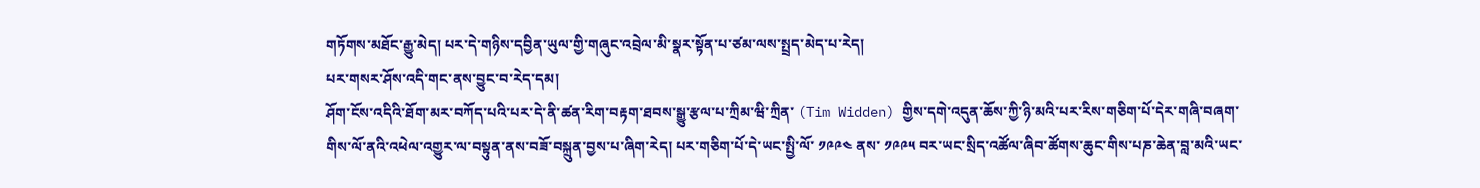གཏོགས་མཐོང་རྒྱུ་མེད། པར་དེ་གཉིས་དབྱིན་ཡུལ་གྱི་གཞུང་འབྲེལ་མི་སྣར་སྟོན་པ་ཙམ་ལས་སྤྲད་མེད་པ་རེད།
པར་གསར་ཤོས་འདི་གང་ནས་བྱུང་བ་རེད་དམ།
ཤོག་ངོས་འདིའི་ཐོག་མར་བཀོད་པའི་པར་དེ་ནི་ཚན་རིག་བརྟག་ཐབས་སྒྱུ་རྩལ་པ་ཀྲིམ་ཝི་ཀྲིན་ (Tim Widden) གྱིས་དགེ་འདུན་ཆོས་ཀྱི་ཉི་མའི་པར་རིས་གཅིག་པོ་དེར་གཞི་བཞག་གིས་ལོ་ནའི་འཕེལ་འགྱུར་ལ་བསྟུན་ནས་བཟོ་བསྐྲུན་བྱས་པ་ཞིག་རེད། པར་གཅིག་པོ་དེ་ཡང་སྤྱི་ལོ་ ༡༩༩༤ ནས་ ༡༩༩༥ བར་ཡང་སྲིད་འཚོལ་ཞིབ་ཚོགས་ཆུང་གིས་པཎ་ཆེན་བླ་མའི་ཡང་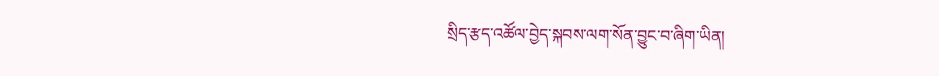སྲིད་རྩད་འཚོལ་བྱེད་སྐབས་ལག་སོན་བྱུང་བ་ཞིག་ཡིན།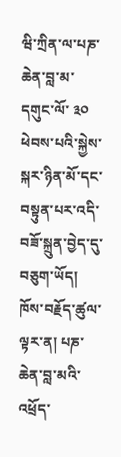ཝི་ཀྲིན་ལ་པཎ་ཆེན་བླ་མ་དགུང་ལོ་ ༣༠ ཕེབས་པའི་སྐྱེས་སྐར་ཉིན་མོ་དང་བསྟུན་པར་འདི་བཟོ་སྐྲུན་བྱེད་དུ་བཅུག་ཡོད། ཁོས་བརྗོད་ཚུལ་ལྟར་ན། པཎ་ཆེན་བླ་མའི་འཕྲོད་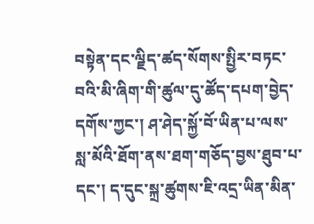བསྟེན་དང་ལྗིད་ཚད་སོགས་སྤྱིར་བཏང་བའི་མི་ཞིག་གི་ཚུལ་དུ་ཚོད་དཔག་བྱེད་དགོས་ཀྱང་། ཤ་ཤེད་སྐྱོ་བོ་ཡིན་པ་ལས་སླ་མོའི་ཐོག་ནས་ཐག་གཅོད་བྱས་ཐུབ་པ་དང་། ད་དུང་སྐྲ་ཚུགས་ཇི་འདྲ་ཡིན་མིན་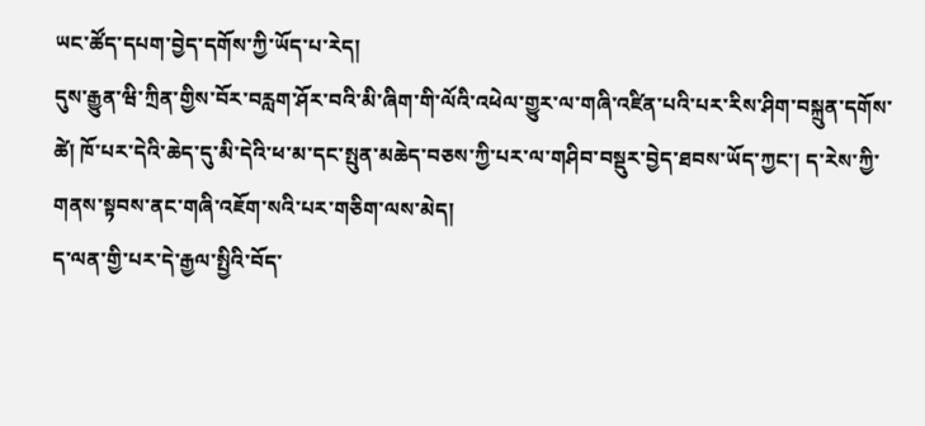ཡང་ཚོད་དཔག་བྱེད་དགོས་ཀྱི་ཡོད་པ་རེད།
དུས་རྒྱུན་ཝི་ཀྲིན་གྱིས་བོར་བརླག་ཤོར་བའི་མི་ཞིག་གི་ལོའི་འཕེལ་གྱུར་ལ་གཞི་འཛིན་པའི་པར་རིས་ཤིག་བསྐྲུན་དགོས་ཚེ། ཁོ་པར་དེའི་ཆེད་དུ་མི་དེའི་ཕ་མ་དང་སྤུན་མཆེད་བཅས་ཀྱི་པར་ལ་གཤིབ་བསྡུར་བྱེད་ཐབས་ཡོད་ཀྱང་། ད་རེས་ཀྱི་གནས་སྟབས་ནང་གཞི་འཇོག་སའི་པར་གཅིག་ལས་མེད།
ད་ལན་གྱི་པར་དེ་རྒྱལ་སྤྱིའི་བོད་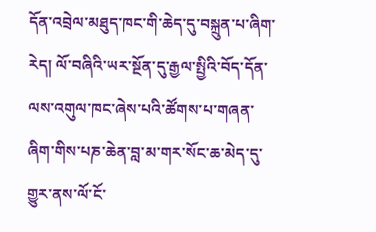དོན་འབྲེལ་མཐུད་ཁང་གི་ཆེད་དུ་བསྐྲུན་པ་ཞིག་རེད། ལོ་བཞིའི་ཡར་སྔོན་དུ་རྒྱལ་སྤྱིའི་བོད་དོན་ལས་འགུལ་ཁང་ཞེས་པའི་ཚོགས་པ་གཞན་ཞིག་གིས་པཎ་ཆེན་བླ་མ་གར་སོང་ཆ་མེད་དུ་གྱུར་ནས་ལོ་ངོ་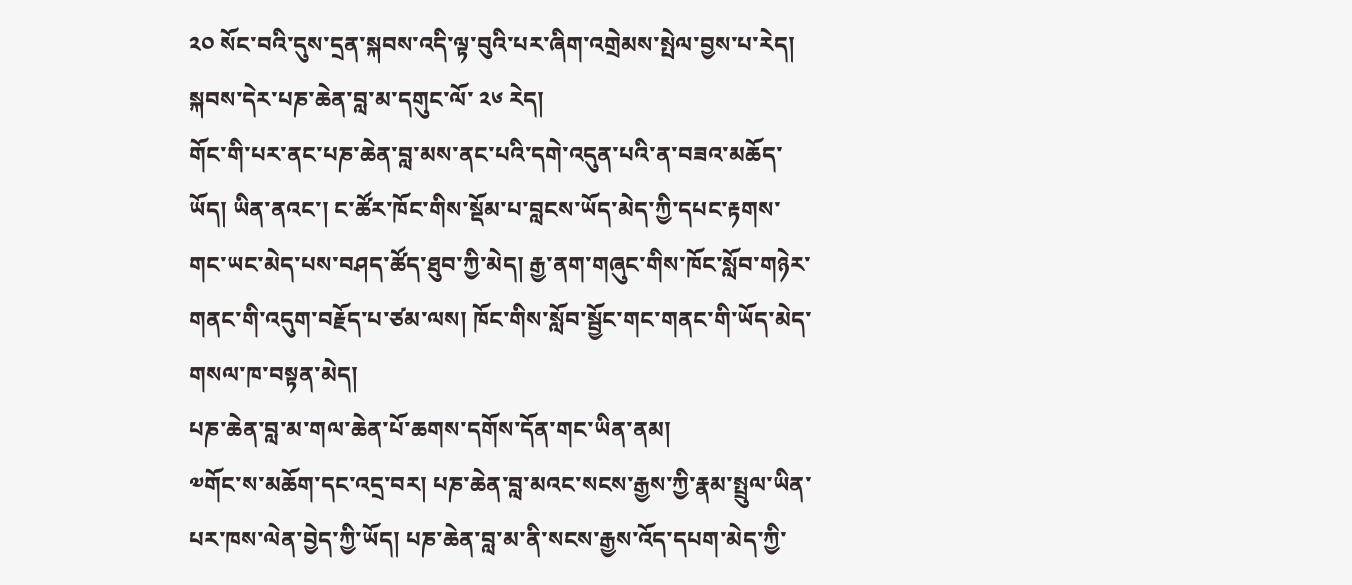༢༠ སོང་བའི་དུས་དྲན་སྐབས་འདི་ལྟ་བུའི་པར་ཞིག་འགྲེམས་སྤེལ་བྱས་པ་རེད། སྐབས་དེར་པཎ་ཆེན་བླ་མ་དགུང་ལོ་ ༢༦ རེད།
གོང་གི་པར་ནང་པཎ་ཆེན་བླ་མས་ནང་པའི་དགེ་འདུན་པའི་ན་བཟའ་མཆོད་ཡོད། ཡིན་ནའང་། ང་ཚོར་ཁོང་གིས་སྡོམ་པ་བླངས་ཡོད་མེད་ཀྱི་དཔང་རྟགས་གང་ཡང་མེད་པས་བཤད་ཚོད་ཐུབ་ཀྱི་མེད། རྒྱ་ནག་གཞུང་གིས་ཁོང་སློབ་གཉེར་གནང་གི་འདུག་བརྗོད་པ་ཙམ་ལས། ཁོང་གིས་སློབ་སྦྱོང་གང་གནང་གི་ཡོད་མེད་གསལ་ཁ་བསྟན་མེད།
པཎ་ཆེན་བླ་མ་གལ་ཆེན་པོ་ཆགས་དགོས་དོན་གང་ཡིན་ནམ།
༧གོང་ས་མཆོག་དང་འདྲ་བར། པཎ་ཆེན་བླ་མའང་སངས་རྒྱས་ཀྱི་རྣམ་སྤྲུལ་ཡིན་པར་ཁས་ལེན་བྱེད་ཀྱི་ཡོད། པཎ་ཆེན་བླ་མ་ནི་སངས་རྒྱས་འོད་དཔག་མེད་ཀྱི་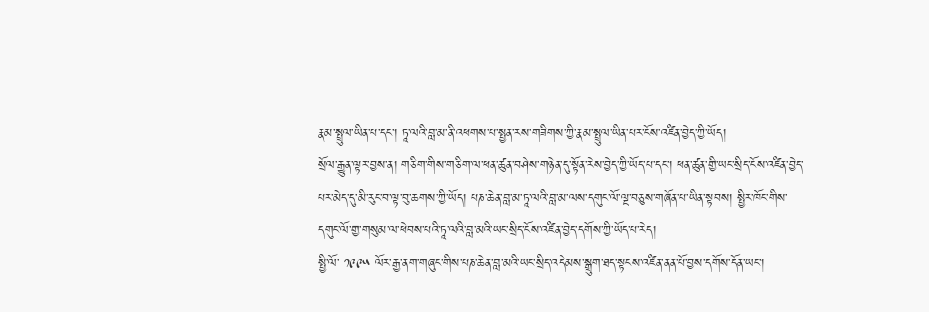རྣམ་སྤྲུལ་ཡིན་པ་དང་། ཏཱ་ལའི་བླ་མ་ནི་འཕགས་པ་སྤྱན་རས་གཟིགས་ཀྱི་རྣམ་སྤྲུལ་ཡིན་པར་ངོས་འཛིན་བྱེད་ཀྱི་ཡོད།
སྲོལ་རྒྱུན་ལྟར་བྱས་ན། གཅིག་གིས་གཅིག་ལ་ཕན་ཚུན་བཤེས་གཉེན་དུ་སྟོན་རེས་བྱེད་ཀྱི་ཡོད་པ་དང་། ཕན་ཚུན་གྱི་ཡང་སྲིད་ངོས་འཛིན་བྱེད་པར་མེད་དུ་མི་རུང་བ་ལྟ་བུ་ཆགས་ཀྱི་ཡོད། པཎ་ཆེན་བླ་མ་ཏཱ་ལའི་བླ་མ་ལས་དགུང་ལོ་ལྔ་བཅུས་གཞོན་པ་ཡིན་སྟབས། སྤྱིར་ཁོང་གིས་དགུང་ལོ་གྱ་གསུམ་ལ་ཕེབས་པའི་ཏཱ་ལའི་བླ་མའི་ཡང་སྲིད་ངོས་འཛིན་བྱེད་དགོས་ཀྱི་ཡོད་པ་རེད།
སྤྱི་ལོ་ ༡༩༩༥ ལོར་རྒྱ་ནག་གཞུང་གིས་པཎ་ཆེན་བླ་མའི་ཡང་སྲིད་འདེམས་སྒྲུག་ཐད་སྟངས་འཛིན་ནན་པོ་བྱས་དགོས་དོན་ཡང་།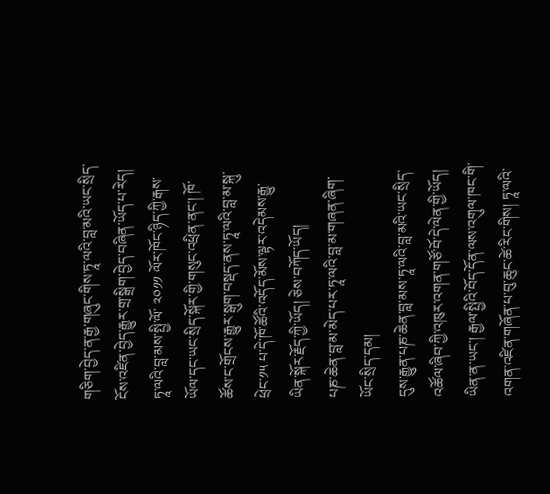གཅིག་བྱེད་ན་རྒྱ་གཞུང་གིས་ཏཱ་ལའི་བླ་མའི་ཡང་སྲིད་ངོས་འཛིན་བྱེད་རྒྱུར་གྲ་སྒྲིག་བྱེད་བཞིན་ཡོད་པ་རེད། ཏཱ་ལའི་བླ་མས་སྤྱི་ལོ་ ༢༠༡༡ ལོར་ཁོང་ཉིད་ཀྱི་རྒས་ཡོལ་དང་ཡང་སྲིད་སྐོར་གྱི་གསུང་འཕྲིན་ནང་། ཁོ་ཚོས་ང་གྲོངས་རྒྱུར་སྒུག་བསྡད་ནས་ཏཱ་ལའི་བླ་མ་སྐུ་ཕྲེང་༡༥ པ་དེ་ཁོ་ཚོའི་འདོད་མོས་ལྟར་འདེམས་རྒྱུ་ཡིན་སྐོར་རྗོད་ཀྱི་ཡོད། ཅེས་བཀོད་ཡོད།
པཎ་ཆེན་བླ་མ་མེད་པར་ཏཱ་ལའི་བླ་མ་གཞན་ཞིག་ཡོང་སྲིད་དམ།
དུས་རྒྱུན་པཎ་ཆེན་བླ་མས་ཏཱ་ལའི་བླ་མའི་ཡང་སྲིད་འཚོལ་ཞིབ་ཀྱི་འཁུར་འགན་གཙོ་བོ་དེ་ལེན་གྱི་ཡོད། ཡིན་ན་ཡང་། རྒྱལ་སྤྱིའི་བོད་དོན་ལས་འགུལ་ཁང་གི་འགན་འཛིན་གཞོན་པ་བུ་ཆུང་ཚེ་རིང་གིས། ཏཱ་ལའི་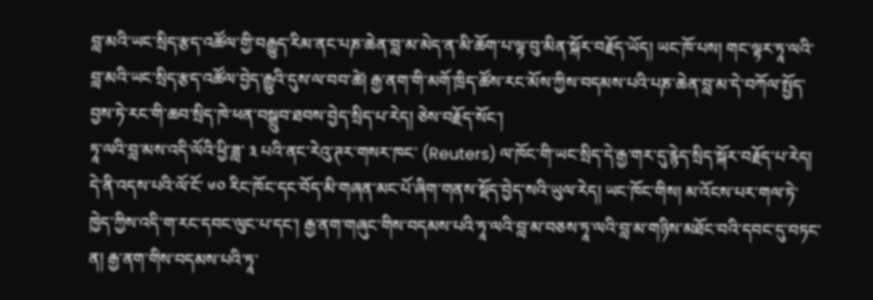བླ་མའི་ཡང་སྲིད་རྩད་འཚོལ་གྱི་བརྒྱུད་རིམ་ནང་པཎ་ཆེན་བླ་མ་མེད་ན་མི་ཆོག་པ་ལྟ་བུ་མིན་སྐོར་བརྗོད་ཡོད། ཡང་ཁོ་པས། གང་ལྟར་ཏཱ་ལའི་བླ་མའི་ཡང་སྲིད་རྩད་འཚོལ་བྱེད་རྒྱུའི་དུས་ལ་བབ་ཚེ། རྒྱ་ནག་གི་མགོ་ཁྲིད་ཚོས་རང་མོས་ཀྱིས་བདམས་པའི་པཎ་ཆེན་བླ་མ་དེ་བཀོལ་སྤྱོད་བྱས་ཏེ་རང་གི་ཆབ་སྲིད་ཁེ་ཕན་བསྒྲུབ་ཐབས་བྱེད་སྲིད་པ་རེད། ཅེས་བརྗོད་སོང་།
ཏཱ་ལའི་བླ་མས་འདི་ལོའི་ཕྱི་ཟླ་ ༣ པའི་ནང་རེའུ་ཊར་གསར་ཁང་ (Reuters) ལ་ཁོང་གི་ཡང་སྲིད་དེ་རྒྱ་གར་དུ་རྙེད་སྲིད་སྐོར་བརྗོད་པ་རེད། དེ་ནི་འདས་པའི་ལོ་ངོ་ ༦༠ རིང་ཁོང་དང་བོད་མི་གཞན་མང་པོ་ཞིག་གནས་སྡོད་བྱེད་སའི་ཡུལ་རེད། ཡང་ཁོང་གིས། མ་འོངས་པར་གལ་ཏེ་ཁྱེད་ཀྱིས་འདི་ག་རང་དབང་ལུང་པ་དང་། རྒྱ་ནག་གཞུང་གིས་བདམས་པའི་ཏཱ་ལའི་བླ་མ་བཅས་ཏཱ་ལའི་བླ་མ་གཉིས་མཐོང་བའི་དབང་དུ་བཏང་ན། རྒྱ་ནག་གིས་བདམས་པའི་ཏཱ་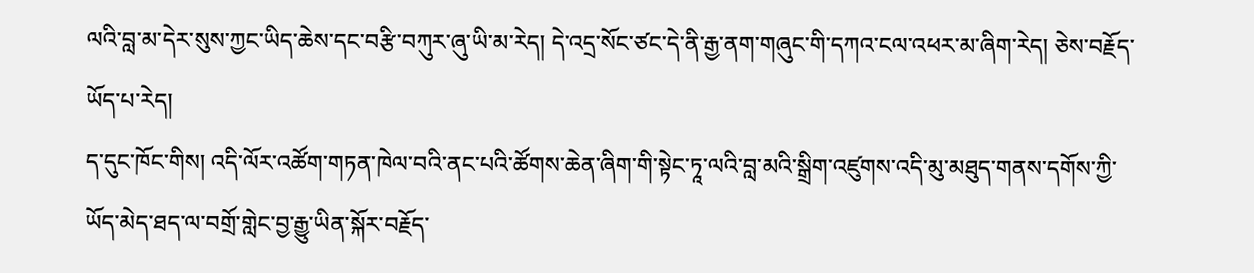ལའི་བླ་མ་དེར་སུས་ཀྱང་ཡིད་ཆེས་དང་བརྩི་བཀུར་ཞུ་ཡི་མ་རེད། དེ་འདྲ་སོང་ཙང་དེ་ནི་རྒྱ་ནག་གཞུང་གི་དཀའ་ངལ་འཕར་མ་ཞིག་རེད། ཅེས་བརྗོད་ཡོད་པ་རེད།
ད་དུང་ཁོང་གིས། འདི་ལོར་འཚོག་གཏན་ཁེལ་བའི་ནང་པའི་ཚོགས་ཆེན་ཞིག་གི་སྟེང་ཏཱ་ལའི་བླ་མའི་སྒྲིག་འཛུགས་འདི་མུ་མཐུད་གནས་དགོས་ཀྱི་ཡོད་མེད་ཐད་ལ་བགྲོ་གླེང་བྱ་རྒྱུ་ཡིན་སྐོར་བརྗོད་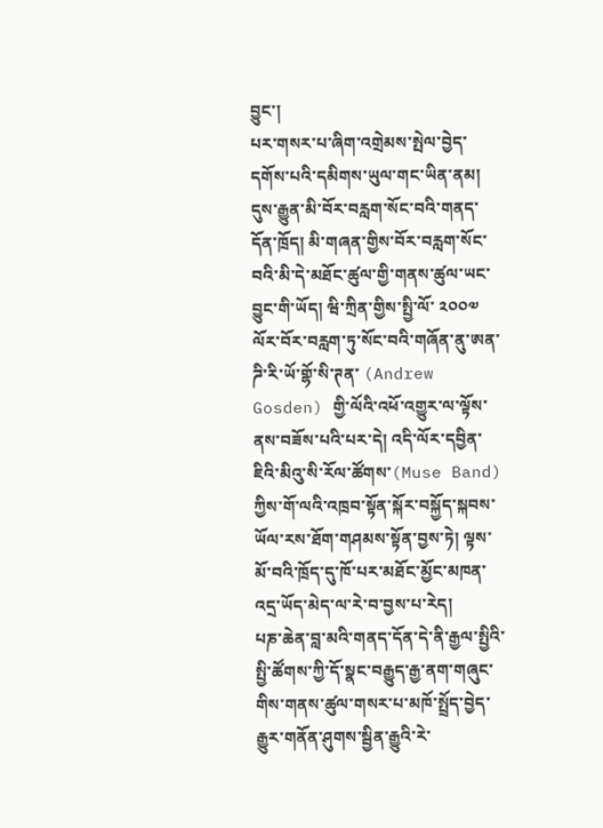བྱུང་།
པར་གསར་པ་ཞིག་འགྲེམས་སྤེལ་བྱེད་དགོས་པའི་དམིགས་ཡུལ་གང་ཡིན་ནམ།
དུས་རྒྱུན་མི་བོར་བརླག་སོང་བའི་གནད་དོན་ཁྲོད། མི་གཞན་གྱིས་བོར་བརླག་སོང་བའི་མི་དེ་མཐོང་ཚུལ་གྱི་གནས་ཚུལ་ཡང་བྱུང་གི་ཡོད། ཝི་ཀྲིན་གྱིས་སྤྱི་ལོ་ ༢༠༠༧ ལོར་བོར་བརླག་ཏུ་སོང་བའི་གཞོན་ནུ་ཨན་ཌི་རི་ཡོ་གྷོ་སི་ཊན་ (Andrew Gosden) གྱི་ལོའི་འཕོ་འགྱུར་ལ་ལྟོས་ནས་བཟོས་པའི་པར་དེ། འདི་ལོར་དབྱིན་ཇིའི་མིའུ་སི་རོལ་ཚོགས་(Muse Band) ཀྱིས་གོ་ལའི་འཁྲབ་སྟོན་སྐོར་བསྐྱོད་སྐབས་ཡོལ་རས་ཐོག་གཤམས་སྟོན་བྱས་ཏེ། ལྟས་མོ་བའི་ཁྲོད་དུ་ཁོ་པར་མཐོང་མྱོང་མཁན་འདྲ་ཡོད་མེད་ལ་རེ་བ་བྱས་པ་རེད།
པཎ་ཆེན་བླ་མའི་གནད་དོན་དེ་ནི་རྒྱལ་སྤྱིའི་སྤྱི་ཚོགས་ཀྱི་དོ་སྣང་བརྒྱུད་རྒྱ་ནག་གཞུང་གིས་གནས་ཚུལ་གསར་པ་མཁོ་སྤྲོད་བྱེད་རྒྱུར་གནོན་ཤུགས་སྦྱིན་རྒྱུའི་རེ་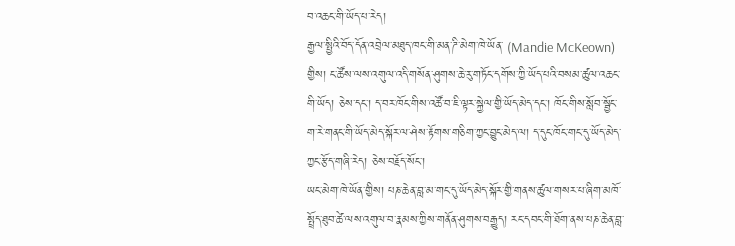བ་འཆང་གི་ཡོད་པ་རེད།
རྒྱལ་སྤྱིའི་བོད་དོན་འབྲེལ་མཐུད་ཁང་གི་མན་ཌི་མེག་ཁེ་ཡོན་ (Mandie McKeown) གྱིས། ང་ཚོས་ལས་འགུལ་འདི་གསོན་ཤུགས་ཆེ་རུ་གཏོང་དགོས་ཀྱི་ཡོད་པའི་བསམ་ཚུལ་འཆང་གི་ཡོད། ཅེས་དང་། ད་བར་ཁོང་གིས་འཚོ་བ་ཇི་ལྟར་སྐྱེལ་གྱི་ཡོད་མེད་དང་། ཁོང་གིས་སློབ་སྦྱོང་ག་རེ་གནང་གི་ཡོད་མེད་སྐོར་ལ་ཤེས་རྟོགས་གཅིག་ཀྱང་བྱུང་མེད་ལ། ད་དུང་ཁོང་གང་དུ་ཡོད་མེད་ཀྱང་རྩོད་གཞི་རེད། ཅེས་བརྗོད་སོང་།
ཡང་མེག་ཁེ་ཡོན་གྱིས། པཎ་ཆེན་བླ་མ་གང་དུ་ཡོད་མེད་སྐོར་གྱི་གནས་ཚུལ་གསར་པ་ཞིག་མཁོ་སྤྲོད་ཐུབ་ཚེ་ལས་འགུལ་བ་རྣམས་ཀྱིས་གནོན་ཤུགས་བརྒྱུད། རང་དབང་གི་ཐོག་ནས་པཎ་ཆེན་བླ་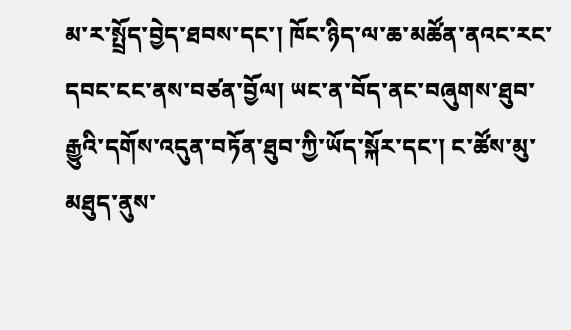མ་ར་སྤྲོད་བྱེད་ཐབས་དང་། ཁོང་ཉིད་ལ་ཆ་མཚོན་ནའང་རང་དབང་ངང་ནས་བཙན་བྱོལ། ཡང་ན་བོད་ནང་བཞུགས་ཐུབ་རྒྱུའི་དགོས་འདུན་བཏོན་ཐུབ་ཀྱི་ཡོད་སྐོར་དང་། ང་ཚོས་མུ་མཐུད་ནུས་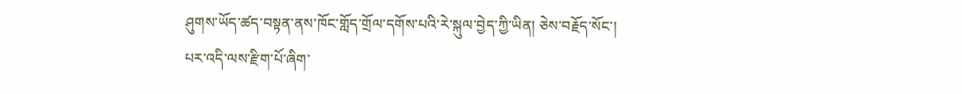ཤུགས་ཡོད་ཚད་བསྟན་ནས་ཁོང་གློད་གྲོལ་དགོས་པའི་རེ་སྐུལ་བྱེད་ཀྱི་ཡིན། ཅེས་བརྗོད་སོང་།
པར་འདི་ལས་རྫིག་པོ་ཞིག་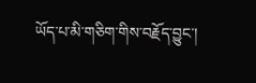ཡོད་པ་མི་གཅིག་གིས་བརྗོད་བྱུང་།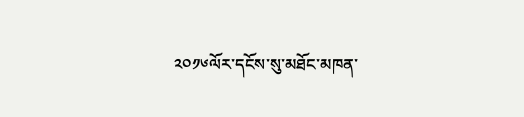༢༠༡༦ལོར་དངོས་སུ་མཐོང་མཁན་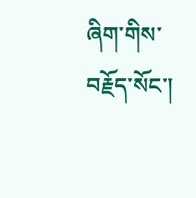ཞིག་གིས་བརྗོད་སོང་།